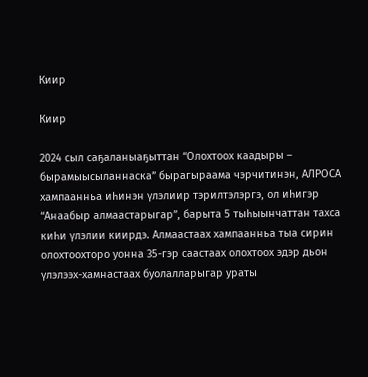Киир

Киир

2024 сыл саҕаланыаҕыттан “Олохтоох каадыры – бырамыысыланнаска” бырагыраама чэрчитинэн, АЛРОСА хампаанньа иһинэн үлэлиир тэрилтэлэргэ, ол иһигэр “Анаабыр алмаастарыгар”, барыта 5 тыһыынчаттан тахса киһи үлэлии киирдэ. Алмаастаах хампаанньа тыа сирин олохтоохторо уонна 35-гэр саастаах олохтоох эдэр дьон үлэлээх-хамнастаах буолалларыгар ураты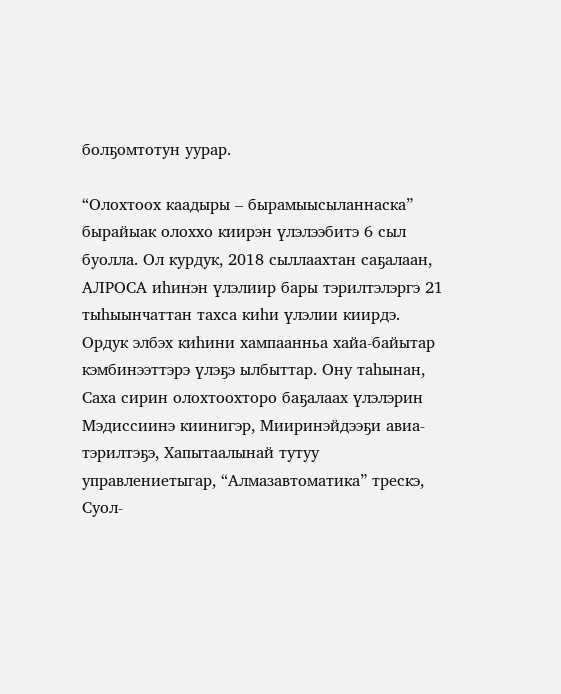болҕомтотун уурар.

“Олохтоох каадыры – бырамыысыланнаска” бырайыак олоххо киирэн үлэлээбитэ 6 сыл буолла. Ол курдук, 2018 сыллаахтан саҕалаан, АЛРОСА иһинэн үлэлиир бары тэрилтэлэргэ 21 тыһыынчаттан тахса киһи үлэлии киирдэ. Ордук элбэх киһини хампаанньа хайа-байытар кэмбинээттэрэ үлэҕэ ылбыттар. Ону таһынан, Саха сирин олохтоохторо баҕалаах үлэлэрин Мэдиссиинэ киинигэр, Мииринэйдээҕи авиа-тэрилтэҕэ, Хапытаалынай тутуу управлениетыгар, “Алмазавтоматика” трескэ, Суол-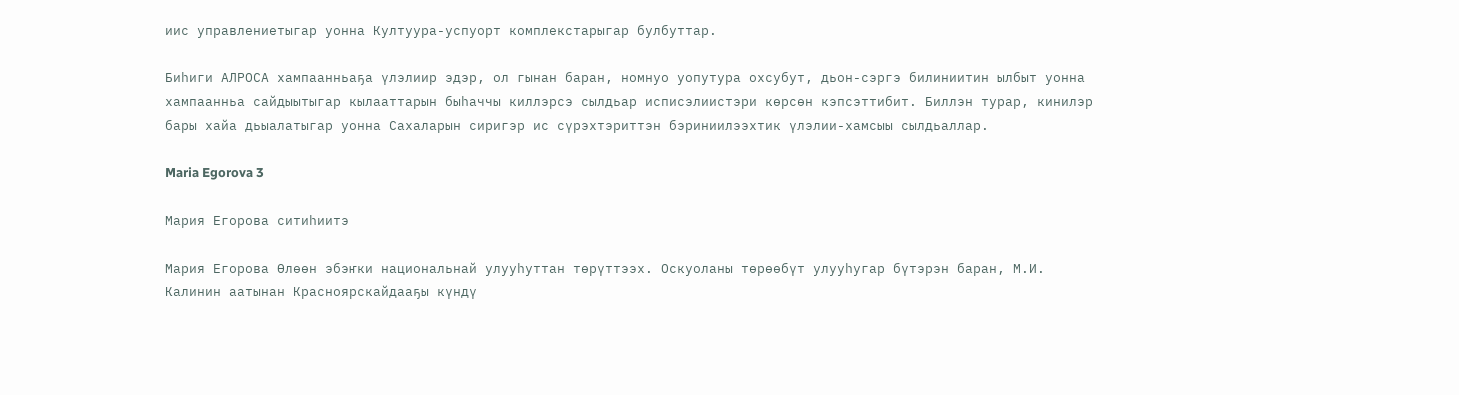иис управлениетыгар уонна Култуура-успуорт комплекстарыгар булбуттар.

Биһиги АЛРОСА хампаанньаҕа үлэлиир эдэр, ол гынан баран, номнуо уопутура охсубут, дьон-сэргэ билиниитин ылбыт уонна хампаанньа сайдыытыгар кылааттарын быһаччы киллэрсэ сылдьар исписэлиистэри көрсөн кэпсэттибит. Биллэн турар, кинилэр бары хайа дьыалатыгар уонна Сахаларын сиригэр ис сүрэхтэриттэн бэриниилээхтик үлэлии-хамсыы сылдьаллар.

Maria Egorova 3

Мария Егорова ситиһиитэ

Мария Егорова Өлөөн эбэҥки национальнай улууһуттан төрүттээх. Оскуоланы төрөөбүт улууһугар бүтэрэн баран, М.И. Калинин аатынан Красноярскайдааҕы күндү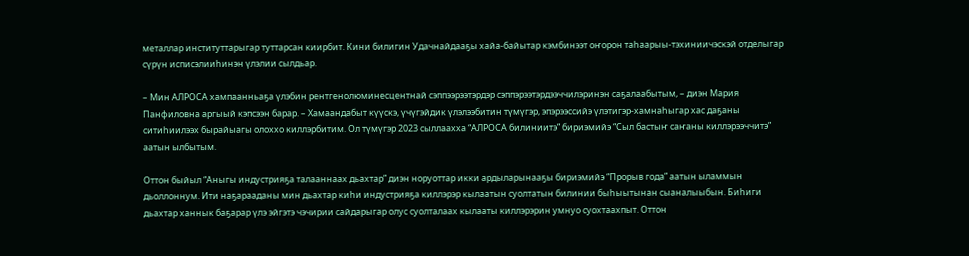металлар институттарыгар туттарсан киирбит. Кини билигин Удачнайдааҕы хайа-байытар кэмбинээт оҥорон таһаарыы-тэхиниичэскэй отделыгар сүрүн исписэлииһинэн үлэлии сылдьар.

– Мин АЛРОСА хампаанньаҕа үлэбин рентгенолюминесцентнай сэппээрээтэрдэр сэппэрээтэрдээччилэринэн саҕалаабытым, – диэн Мария Панфиловна аргыый кэпсээн барар. – Хамаандабыт күүскэ, үчүгэйдик үлэлээбитин түмүгэр, эпэрээссийэ үлэтигэр-хамнаһыгар хас даҕаны ситиһиилээх бырайыагы олоххо киллэрбитим. Ол түмүгэр 2023 сыллаахха “АЛРОСА билиниитэ” бириэмийэ “Сыл бастыҥ саҥаны киллэрээччитэ” аатын ылбытым.

Оттон быйыл “Аныгы индустрияҕа талааннаах дьахтар” диэн норуоттар икки ардыларынааҕы бириэмийэ “Прорыв года” аатын ыламмын дьоллоннум. Ити наҕарааданы мин дьахтар киһи индустрияҕа киллэрэр кылаатын суолтатын билинии быһыытынан сыаналыыбын. Биһиги дьахтар ханнык баҕарар үлэ эйгэтэ чэчирии сайдарыгар олус суолталаах кылааты киллэрэрин умнуо суохтаахпыт. Оттон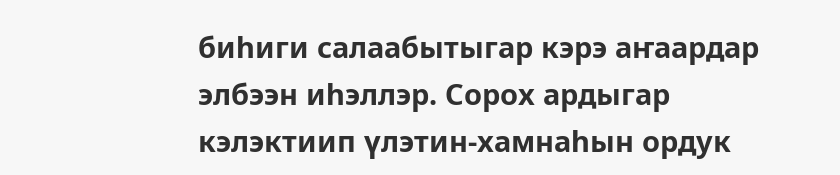биһиги салаабытыгар кэрэ аҥаардар элбээн иһэллэр. Сорох ардыгар кэлэктиип үлэтин-хамнаһын ордук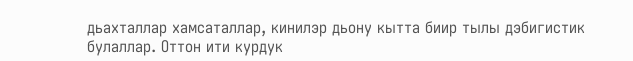дьахталлар хамсаталлар, кинилэр дьону кытта биир тылы дэбигистик булаллар. Оттон ити курдук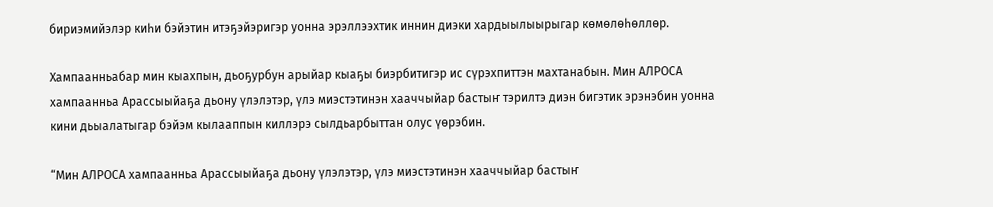бириэмийэлэр киһи бэйэтин итэҕэйэригэр уонна эрэллээхтик иннин диэки хардыылыырыгар көмөлөһөллөр.

Хампаанньабар мин кыахпын, дьоҕурбун арыйар кыаҕы биэрбитигэр ис сүрэхпиттэн махтанабын. Мин АЛРОСА хампаанньа Арассыыйаҕа дьону үлэлэтэр, үлэ миэстэтинэн хааччыйар бастыҥ тэрилтэ диэн бигэтик эрэнэбин уонна кини дьыалатыгар бэйэм кылааппын киллэрэ сылдьарбыттан олус үөрэбин.

“Мин АЛРОСА хампаанньа Арассыыйаҕа дьону үлэлэтэр, үлэ миэстэтинэн хааччыйар бастыҥ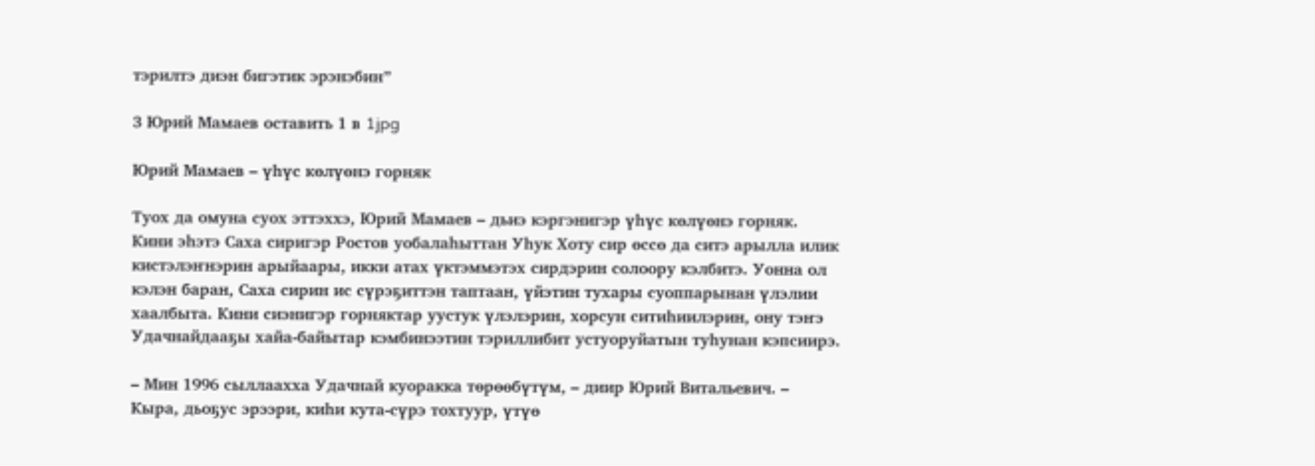тэрилтэ диэн бигэтик эрэнэбин”

3 Юрий Мамаев оставить 1 в 1jpg

Юрий Мамаев – үһүс көлүөнэ горняк

Туох да омуна суох эттэххэ, Юрий Мамаев – дьиэ кэргэнигэр үһүс көлүөнэ горняк. Кини эһэтэ Саха сиригэр Ростов уобалаһыттан Уһук Хоту сир өссө да ситэ арылла илик кистэлэҥнэрин арыйаары, икки атах үктэммэтэх сирдэрин солоору кэлбитэ. Уонна ол кэлэн баран, Саха сирин ис сүрэҕиттэн таптаан, үйэтин тухары суоппарынан үлэлии хаалбыта. Кини сиэнигэр горняктар уустук үлэлэрин, хорсун ситиһиилэрин, ону тэҥэ Удачнайдааҕы хайа-байытар кэмбинээтин тэриллибит устуоруйатын туһунан кэпсиирэ.

– Мин 1996 сыллаахха Удачнай куоракка төрөөбүтүм, – диир Юрий Витальевич. – Кыра, дьоҕус эрээри, киһи кута-сүрэ тохтуур, үтүө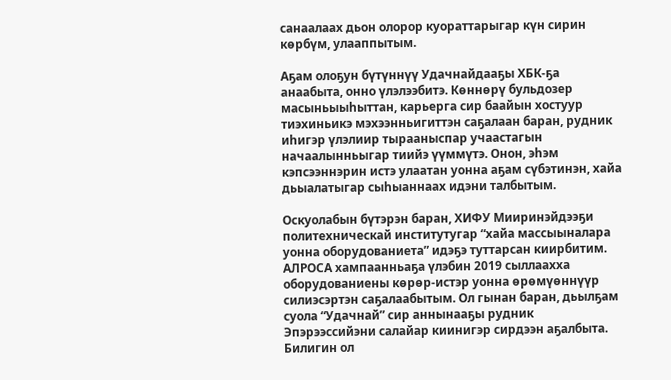санаалаах дьон олорор куораттарыгар күн сирин көрбүм, улааппытым.

Аҕам олоҕун бүтүннүү Удачнайдааҕы ХБК-ҕа анаабыта, онно үлэлээбитэ. Көннөрү бульдозер масыньыыһыттан, карьерга сир баайын хостуур тиэхиньикэ мэхээнньигиттэн саҕалаан баран, рудник иһигэр үлэлиир тырааныспар учаастагын начаалынньыгар тиийэ үүммүтэ. Онон, эһэм кэпсээннэрин истэ улаатан уонна аҕам сүбэтинэн, хайа дьыалатыгар сыһыаннаах идэни талбытым.

Оскуолабын бүтэрэн баран, ХИФУ Мииринэйдээҕи политехническай институтугар “хайа массыыналара уонна оборудованиета” идэҕэ туттарсан киирбитим. АЛРОСА хампаанньаҕа үлэбин 2019 сыллаахха оборудованиены көрөр-истэр уонна өрөмүөннүүр силиэсэртэн саҕалаабытым. Ол гынан баран, дьылҕам суола “Удачнай” сир аннынааҕы рудник Эпэрээссийэни салайар киинигэр сирдээн аҕалбыта. Билигин ол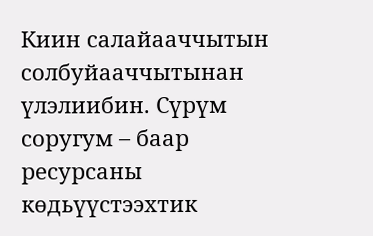Киин салайааччытын солбуйааччытынан үлэлиибин. Сүрүм соругум – баар ресурсаны көдьүүстээхтик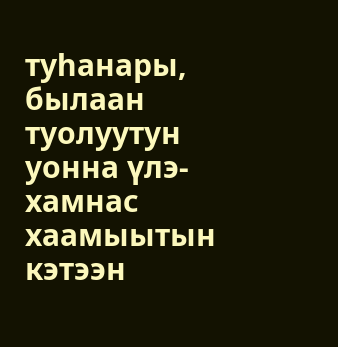туһанары, былаан туолуутун уонна үлэ-хамнас хаамыытын кэтээн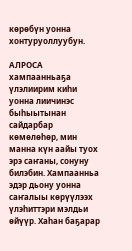көрөбүн уонна хонтуруоллуубун.

АЛРОСА хампаанньаҕа үлэлиирим киһи уонна лиичинэс быһыытынан сайдарбар көмөлөһөр, мин манна күн аайы туох эрэ саҥаны, сонуну билэбин. Хампаанньа эдэр дьону уонна саҥалыы көрүүлээх үлэһиттэри мэлдьи өйүүр. Хаһан баҕарар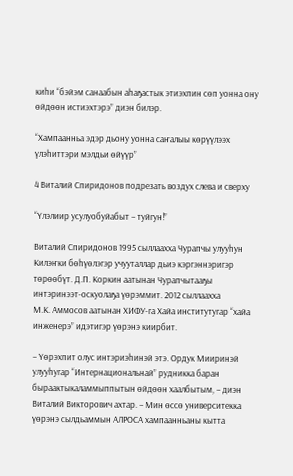киһи “бэйэм санаабын аһаҕастык этиэхпин сөп уонна ону өйдөөн истиэхтэрэ” диэн билэр.

“Хампаанньа эдэр дьону уонна саҥалыы көрүүлээх үлэһиттэри мэлдьи өйүүр”

4 Виталий Спиридонов подрезать воздух слева и сверху

“Үлэлиир усулуобуйабыт – туйгун!”

Виталий Спиридонов 1995 сыллаахха Чурапчы улууһун Килэҥки бөһүөлэгэр учууталлар дьиэ кэргэннэригэр төрөөбүт. Д.П. Коркин аатынан Чурапчытааҕы интэринээт-оскуолаҕа үөрэммит. 2012 сыллаахха
М.К. Аммосов аатынан ХИФУ-га Хайа институтугар “хайа инженерэ” идэтигэр үөрэнэ киирбит.

– Үөрэхпит олус интэриэһинэй этэ. Ордук Мииринэй улууһугар “Интернациональнай” рудникка баран быраактыкаламмыппытын өйдөөн хаалбытым, – диэн Виталий Викторович ахтар. – Мин өссө университекка үөрэнэ сылдьаммын АЛРОСА хампаанньаны кытта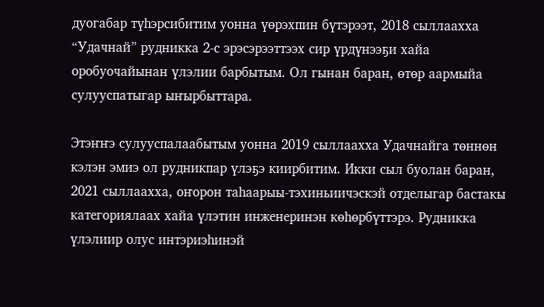дуогабар түһэрсибитим уонна үөрэхпин бүтэрээт, 2018 сыллаахха “Удачнай” рудникка 2-с эрэсэрээттээх сир үрдүнээҕи хайа оробуочайынан үлэлии барбытым. Ол гынан баран, өтөр аармыйа сулууспатыгар ыҥырбыттара.

Этэҥҥэ сулууспалаабытым уонна 2019 сыллаахха Удачнайга төннөн кэлэн эмиэ ол рудникпар үлэҕэ киирбитим. Икки сыл буолан баран, 2021 сыллаахха, оҥорон таһаарыы-тэхиньиичэскэй отделыгар бастакы категориялаах хайа үлэтин инженеринэн көһөрбүттэрэ. Рудникка үлэлиир олус интэриэһинэй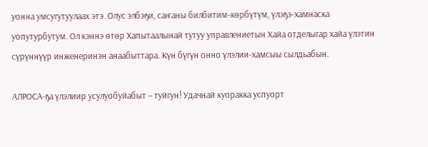уонна умсугутуулаах этэ. Олус элбэҕи, саҥаны билбитим-көрбүтүм, үлэҕэ-хамнаска уопутурбутум. Ол кэннэ өтөр Хапытаалынай тутуу управлениетын Хайа отделыгар хайа үлэтин сүрүннүүр инженеринэн анаабыттара. Күн бүгүн онно үлэлии-хамсыы сылдьабын.

АЛРОСА-ҕа үлэлиир усулуобуйабыт – туйгун! Удачнай куоракка успуорт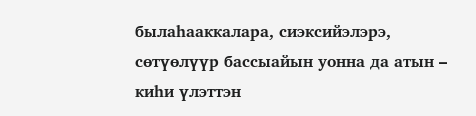былаһааккалара, сиэксийэлэрэ, сөтүөлүүр бассыайын уонна да атын – киһи үлэттэн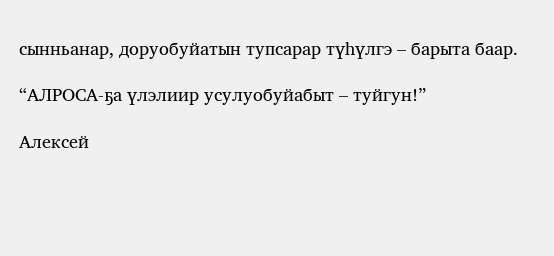сынньанар, доруобуйатын тупсарар түһүлгэ – барыта баар.

“АЛРОСА-ҕа үлэлиир усулуобуйабыт – туйгун!”

Алексей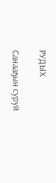РУДЫХ

Санааҕын суруй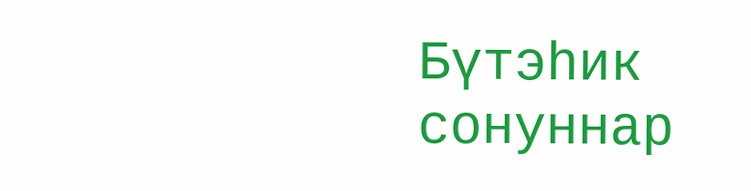Бүтэһик сонуннар